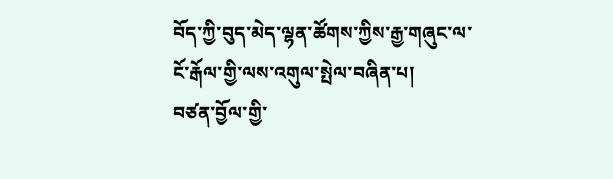བོད་ཀྱི་བུད་མེད་ལྷན་ཚོགས་ཀྱིས་རྒྱ་གཞུང་ལ་ངོ་རྒོལ་གྱི་ལས་འགུལ་སྤེལ་བཞིན་པ།
བཙན་བྱོལ་གྱི་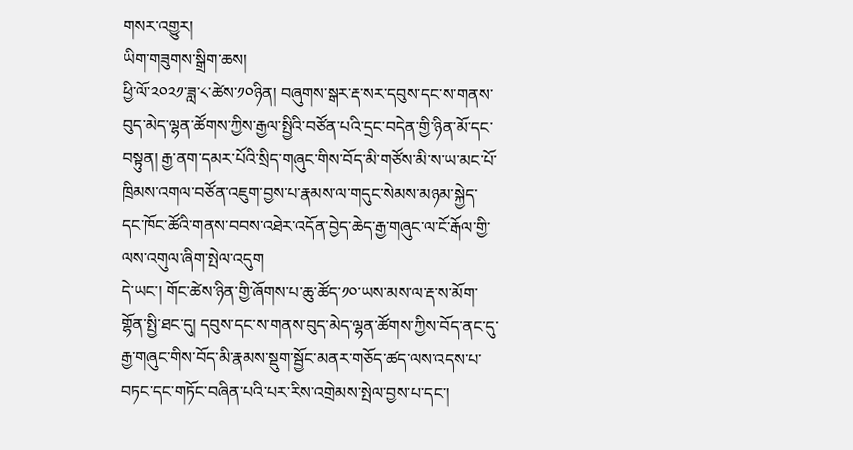གསར་འགྱུར།
ཡིག་གཟུགས་སྒྲིག་ཆས།
ཕྱི་ལོ་༢༠༢༡་ཟླ་༨་ཚེས་༡༠ཉིན། བཞུགས་སྒར་རྡ་སར་དབུས་དང་ས་གནས་བུད་མེད་ལྷན་ཚོགས་ཀྱིས་རྒྱལ་སྤྱིའི་བཙོན་པའི་དྲང་བདེན་གྱི་ཉིན་མོ་དང་བསྟུན། རྒྱ་ནག་དམར་པོའི་སྲིད་གཞུང་གིས་བོད་མི་གཙོས་མི་ས་ཡ་མང་པོ་ཁྲིམས་འགལ་བཙོན་འཇུག་བྱས་པ་རྣམས་ལ་གདུང་སེམས་མཉམ་སྐྱེད་དང་ཁོང་ཚོའི་གནས་བབས་འཐེར་འདོན་བྱེད་ཆེད་རྒྱ་གཞུང་ལ་ངོ་རྒོལ་གྱི་ལས་འགུལ་ཞིག་སྤེལ་འདུག
དེ་ཡང་། གོང་ཚེས་ཉིན་གྱི་ཞོགས་པ་ཆུ་ཚོད་༡༠་ཡས་མས་ལ་རྡ་ས་མོག་གྷོན་སྤྱི་ཐང་དུ། དབུས་དང་ས་གནས་བུད་མེད་ལྷན་ཚོགས་ཀྱིས་བོད་ནང་དུ་རྒྱ་གཞུང་གིས་བོད་མི་རྣམས་སྡུག་སྦྱོང་མནར་གཅོད་ཚད་ལས་འདས་པ་བཏང་དང་གཏོང་བཞིན་པའི་པར་རིས་འགྲེམས་སྤེལ་བྱས་པ་དང་།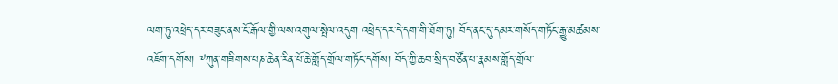ལག་ཏུ་འཕྲེད་དར་བཟུང་ནས་ངོ་རྒོལ་གྱི་ལས་འགུལ་སྤེལ་འདུག འཕྲེད་དར་དེ་དག་གི་ཐོག་ཏུ། བོད་ནང་དུ་དམར་གསོད་གཏོང་རྒྱུ་མཚམས་འཇོག་དགོས། ༸ཀུན་གཟིགས་པཎ་ཆེན་རིན་པོ་ཆེ་གློད་གྲོལ་གཏོང་དགོས། བོད་ཀྱི་ཆབ་སྲིད་བཙོན་པ་རྣམས་གློད་གྲོལ་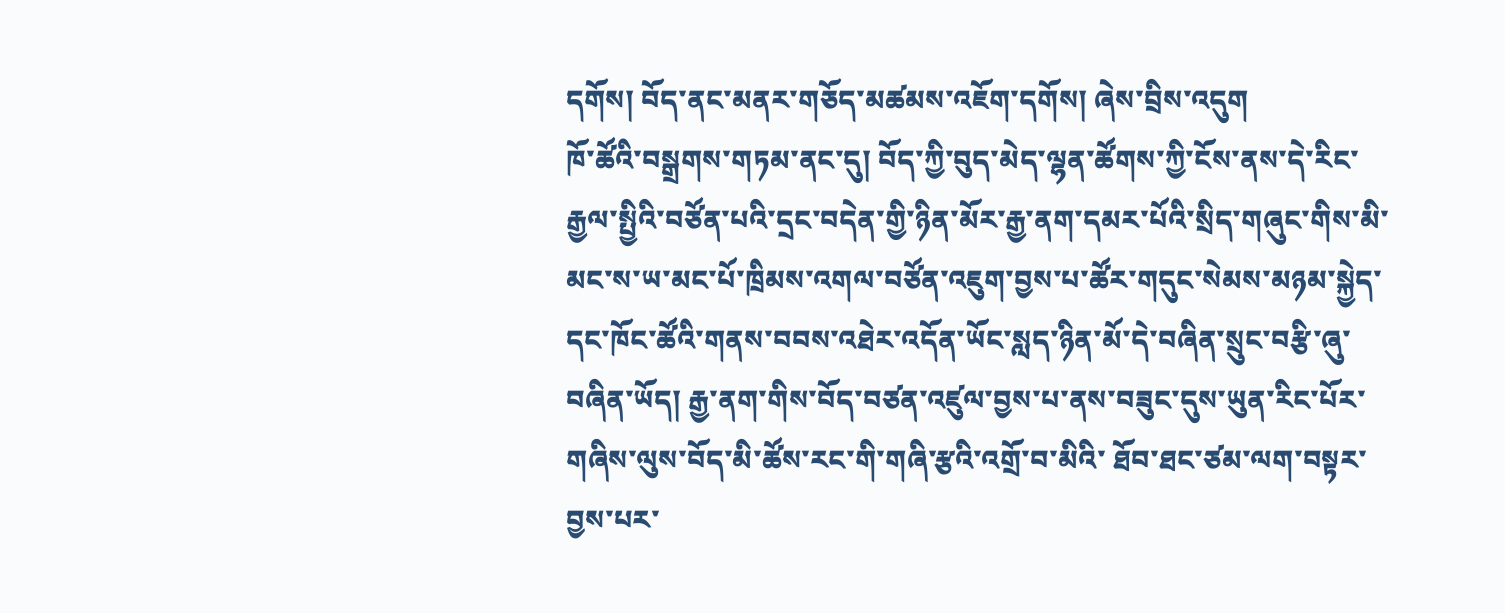དགོས། བོད་ནང་མནར་གཅོད་མཚམས་འཇོག་དགོས། ཞེས་བྲིས་འདུག
ཁོ་ཚོའི་བསྒྲགས་གཏམ་ནང་དུ། བོད་ཀྱི་བུད་མེད་ལྷན་ཚོགས་ཀྱི་ངོས་ནས་དེ་རིང་རྒྱལ་སྤྱིའི་བཙོན་པའི་དྲང་བདེན་གྱི་ཉིན་མོར་རྒྱ་ནག་དམར་པོའི་སྲིད་གཞུང་གིས་མི་མང་ས་ཡ་མང་པོ་ཁྲིམས་འགལ་བཙོན་འཇུག་བྱས་པ་ཚོར་གདུང་སེམས་མཉམ་སྐྱེད་དང་ཁོང་ཚོའི་གནས་བབས་འཐེར་འདོན་ཡོང་སླད་ཉིན་མོ་དེ་བཞིན་སྲུང་བརྩི་ཞུ་བཞིན་ཡོད། རྒྱ་ནག་གིས་བོད་བཙན་འཛུལ་བྱས་པ་ནས་བཟུང་དུས་ཡུན་རིང་པོར་གཞིས་ལུས་བོད་མི་ཚོས་རང་གི་གཞི་རྩའི་འགྲོ་བ་མིའི་ ཐོབ་ཐང་ཙམ་ལག་བསྟར་བྱས་པར་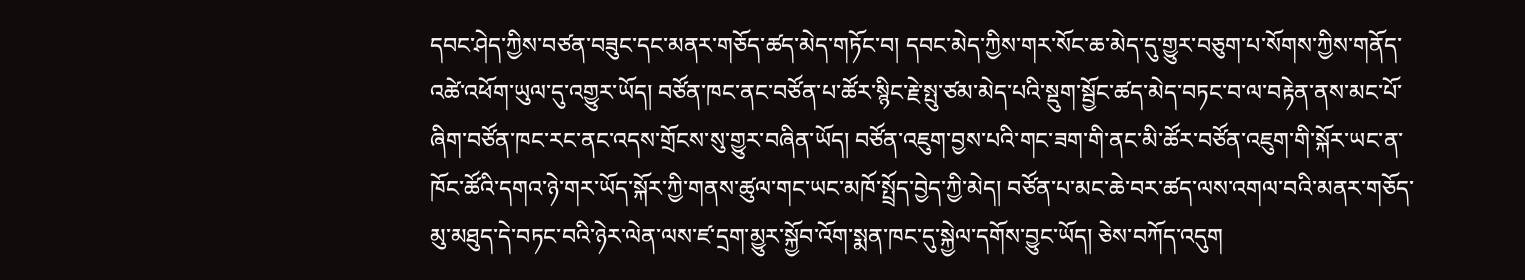དབང་ཤེད་ཀྱིས་བཙན་བཟུང་དང་མནར་གཅོད་ཚད་མེད་གཏོང་བ། དབང་མེད་ཀྱིས་གར་སོང་ཆ་མེད་དུ་གྱུར་བཅུག་པ་སོགས་ཀྱིས་གནོད་འཚེ་འཕོག་ཡུལ་དུ་འགྱུར་ཡོད། བཙོན་ཁང་ནང་བཙོན་པ་ཚོར་སྙིང་རྗེ་སྤུ་ཙམ་མེད་པའི་སྡུག་སྦྱོང་ཚད་མེད་བཏང་བ་ལ་བརྟེན་ནས་མང་པོ་ཞིག་བཙོན་ཁང་རང་ནང་འདས་གྲོངས་སུ་གྱུར་བཞིན་ཡོད། བཙོན་འཇུག་བྱས་པའི་གང་ཟག་གི་ནང་མི་ཚོར་བཙོན་འཇུག་གི་སྐོར་ཡང་ན་ཁོང་ཚོའི་དགའ་ཉེ་གར་ཡོད་སྐོར་ཀྱི་གནས་ཚུལ་གང་ཡང་མཁོ་སྤྲོད་བྱེད་ཀྱི་མེད། བཙོན་པ་མང་ཆེ་བར་ཚད་ལས་འགལ་བའི་མནར་གཅོད་མུ་མཐུད་དེ་བཏང་བའི་ཉེར་ལེན་ལས་ཛ་དྲག་མྱུར་སྐྱོབ་འོག་སྨན་ཁང་དུ་སྐྱེལ་དགོས་བྱུང་ཡོད། ཅེས་བཀོད་འདུག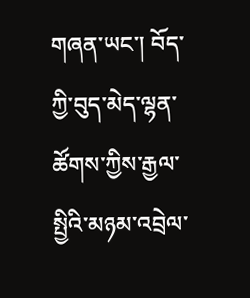གཞན་ཡང་། བོད་ཀྱི་བུད་མེད་ལྷན་ཚོགས་ཀྱིས་རྒྱལ་སྤྱིའི་མཉམ་འབྲེལ་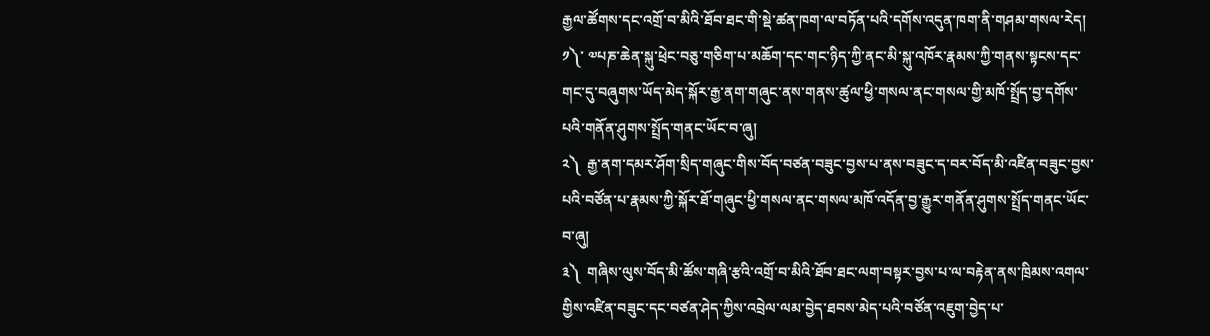རྒྱལ་ཚོགས་དང་འགྲོ་བ་མིའི་ཐོབ་ཐང་གི་སྡེ་ཚན་ཁག་ལ་བཏོན་པའི་དགོས་འདུན་ཁག་ནི་གཤམ་གསལ་རེད།
༡༽་ ༧པཎ་ཆེན་སྐུ་ཕྲེང་བཅུ་གཅིག་པ་མཆོག་དང་གང་ཉིད་ཀྱི་ནང་མི་སྐུ་འཁོར་རྣམས་ཀྱི་གནས་སྟངས་དང་གང་དུ་བཞུགས་ཡོད་མེད་སྐོར་རྒྱ་ནག་གཞུང་ནས་གནས་ཚུལ་ཕྱི་གསལ་ནང་གསལ་གྱི་མཁོ་སྤྲོད་བྱ་དགོས་པའི་གནོན་ཤུགས་སྤྲོད་གནང་ཡོང་བ་ཞུ།
༢༽  རྒྱ་ནག་དམར་ཤོག་སྲིད་གཞུང་གིས་བོད་བཙན་བཟུང་བྱས་པ་ནས་བཟུང་ད་བར་བོད་མི་འཛིན་བཟུང་བྱས་པའི་བཙོན་པ་རྣམས་ཀྱི་སྐོར་ཐོ་གཞུང་ཕྱི་གསལ་ནང་གསལ་མཁོ་འདོན་བྱ་རྒྱུར་གནོན་ཤུགས་སྤྲོད་གནང་ཡོང་བ་ཞུ།
༣༽  གཞིས་ལུས་བོད་མི་ཚོས་གཞི་རྩའི་འགྲོ་བ་མིའི་ཐོབ་ཐང་ལག་བསྟར་བྱས་པ་ལ་བརྟེན་ནས་ཁྲིམས་འགལ་གྱིས་འཛིན་བཟུང་དང་བཙན་ཤེད་ཀྱིས་འབྲེལ་ལམ་བྱེད་ཐབས་མེད་པའི་བཙོན་འཇུག་བྱེད་པ་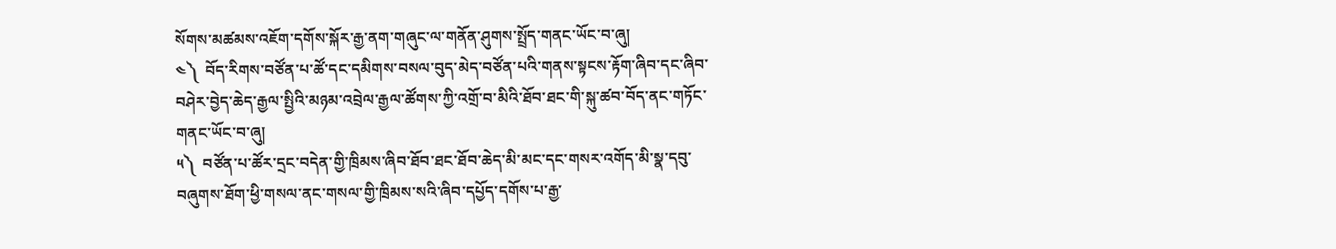སོགས་མཚམས་འཇོག་དགོས་སྐོར་རྒྱ་ནག་གཞུང་ལ་གནོན་ཤུགས་སྤྲོད་གནང་ཡོང་བ་ཞུ།
༤༽  བོད་རིགས་བཙོན་པ་ཚོ་དང་དམིགས་བསལ་བུད་མེད་བཙོན་པའི་གནས་སྟངས་རྟོག་ཞིབ་དང་ཞིབ་བཤེར་བྱེད་ཆེད་རྒྱལ་སྤྱིའི་མཉམ་འབྲེལ་རྒྱལ་ཚོགས་ཀྱི་འགྲོ་བ་མིའི་ཐོབ་ཐང་གི་སྐུ་ཚབ་བོད་ནང་གཏོང་གནང་ཡོང་བ་ཞུ།
༥༽  བཙོན་པ་ཚོར་དྲང་བདེན་གྱི་ཁྲིམས་ཞིབ་ཐོབ་ཐང་ཐོབ་ཆེད་མི་མང་དང་གསར་འགོད་མི་སྣ་དབུ་བཞུགས་ཐོག་ཕྱི་གསལ་ནང་གསལ་གྱི་ཁྲིམས་སའི་ཞིབ་དཔྱོད་དགོས་པ་རྒྱ་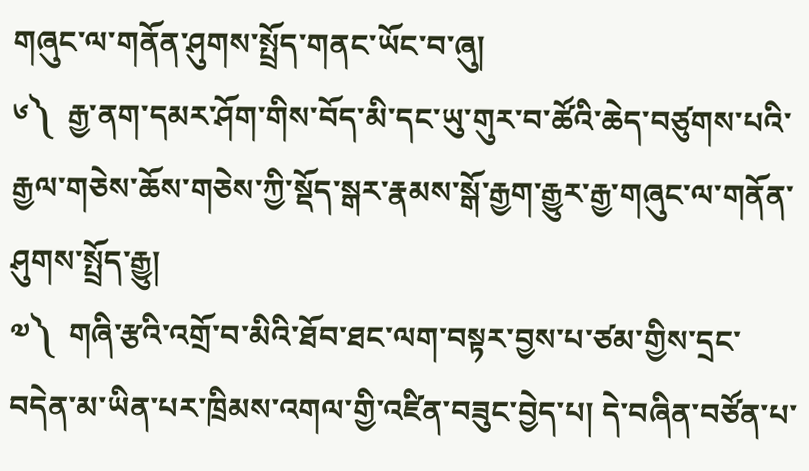གཞུང་ལ་གནོན་ཤུགས་སྤྲོད་གནང་ཡོང་བ་ཞུ།
༦༽  རྒྱ་ནག་དམར་ཤོག་གིས་བོད་མི་དང་ཡུ་གུར་བ་ཚོའི་ཆེད་བཙུགས་པའི་རྒྱལ་གཅེས་ཆོས་གཅེས་ཀྱི་སྡོད་སྒར་རྣམས་སྒོ་རྒྱག་རྒྱུར་རྒྱ་གཞུང་ལ་གནོན་ཤུགས་སྤྲོད་རྒྱུ།
༧༽  གཞི་རྩའི་འགྲོ་བ་མིའི་ཐོབ་ཐང་ལག་བསྟར་བྱས་པ་ཙམ་གྱིས་དྲང་བདེན་མ་ཡིན་པར་ཁྲིམས་འགལ་གྱི་འཛིན་བཟུང་བྱེད་པ། དེ་བཞིན་བཙོན་པ་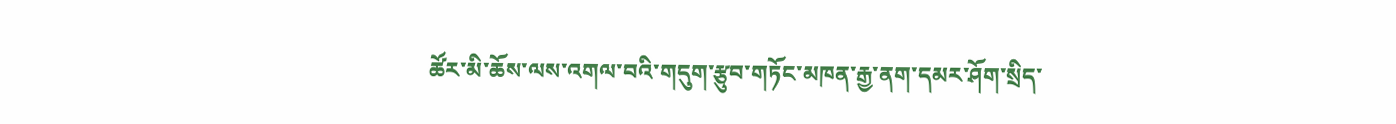ཚོར་མི་ཆོས་ལས་འགལ་བའི་གདུག་རྩུབ་གཏོང་མཁན་རྒྱ་ནག་དམར་ཤོག་སྲིད་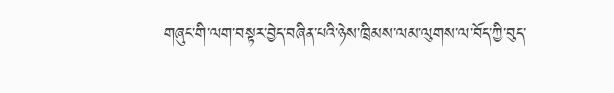གཞུང་གི་ལག་བསྟར་བྱེད་བཞིན་པའི་ཉེས་ཁྲིམས་ལམ་ལུགས་ལ་བོད་ཀྱི་བུད་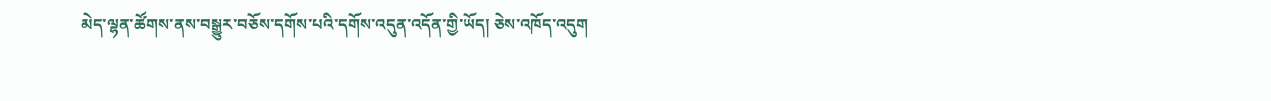མེད་ལྷན་ཚོགས་ནས་བསྒྱུར་བཅོས་དགོས་པའི་དགོས་འདུན་འདོན་གྱི་ཡོད། ཅེས་འཁོད་འདུག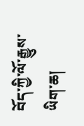བོད་ཀྱི་ལོ་རྒྱུས་ཡིག་ཆ།